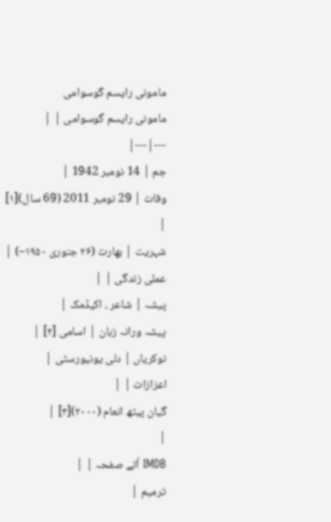مامونی رایسم گوسوامی
مامونی رایسم گوسوامی | |
---|---|
جم | 14 نومبر 1942 |
وفات | 29 نومبر 2011 (69 سال)[۱]
|
شہریت | بھارت (۲۶ جنوری ۱۹۵۰–) |
عملی زندگی | |
پیشہ | شاعر ، اکیڈمک |
پیشہ ورانہ زبان | اسامی [۲] |
نوکریاں | دلی یونیورسٹی |
اعزازات | |
گیان پیٹھ انعام (۲۰۰۰)[۳] |
|
IMDB اُتے صفحہ | |
ترمیم |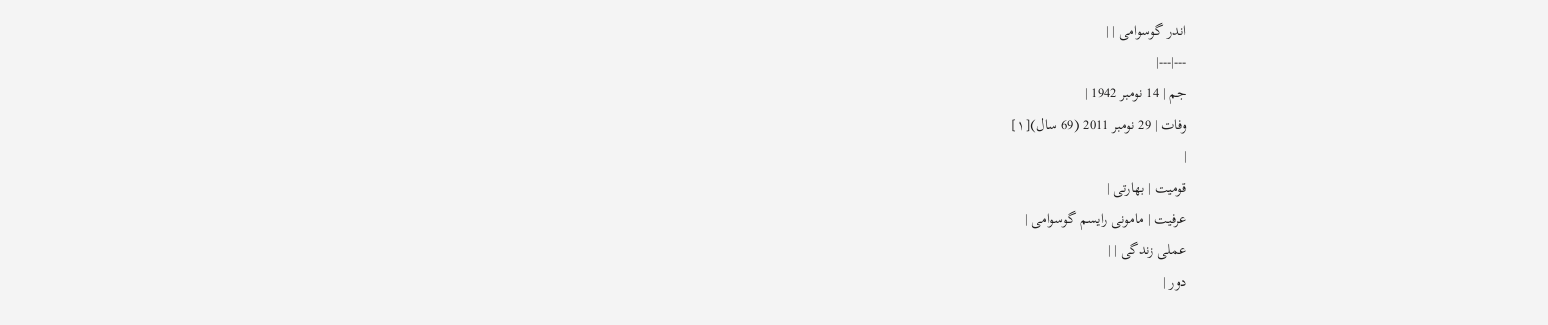اندر گوسوامی | |
---|---|
جم | 14 نومبر 1942 |
وفات | 29 نومبر 2011 (69 سال)[۱]
|
قومیت | بھارتی |
عرفیت | مامونی رایسم گوسوامی |
عملی زندگی | |
دور |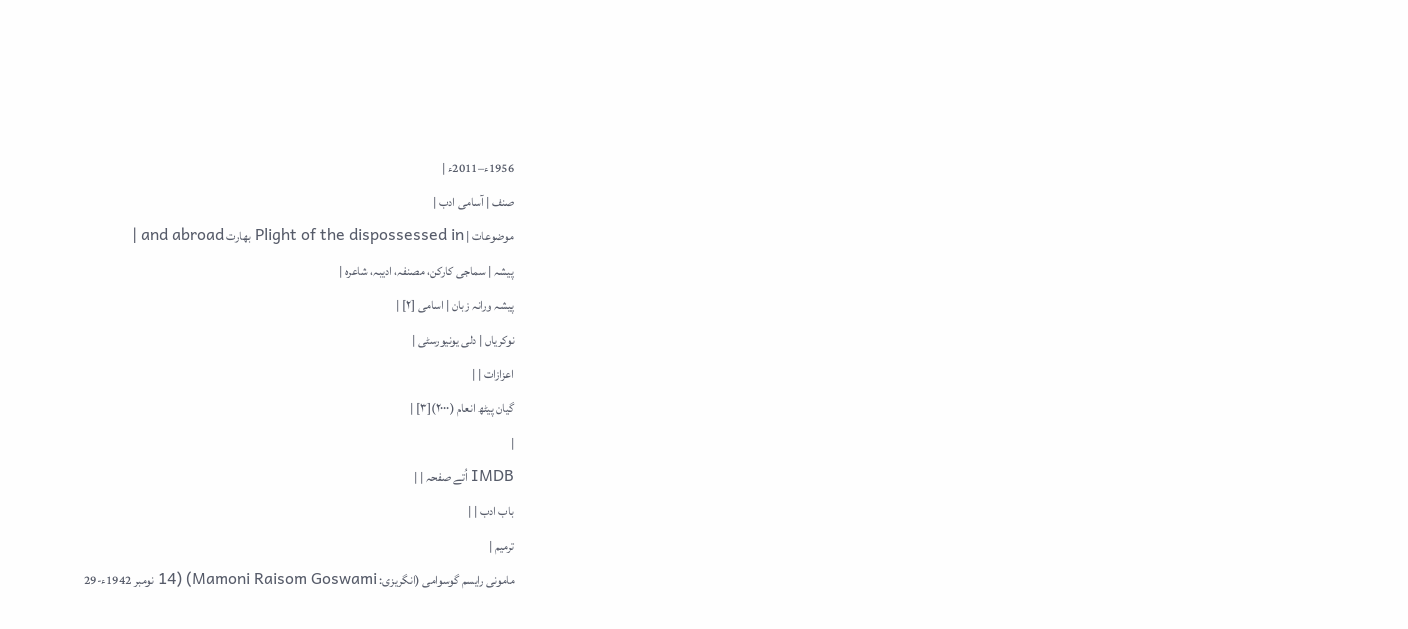1956ء–2011ء |
صنف | آسامی ادب |
موضوعات | Plight of the dispossessed in بھارت and abroad |
پیشہ | سماجی کارکن، مصنفہ، ادیبہ، شاعرہ |
پیشہ ورانہ زبان | اسامی [۲] |
نوکریاں | دلی یونیورسٹی |
اعزازات | |
گیان پیٹھ انعام (۲۰۰۰)[۳] |
|
IMDB اُتے صفحہ | |
باب ادب | |
ترمیم |
مامونی رایسم گوسوامی (انگریزی: Mamoni Raisom Goswami) (14 نومبر 1942ء-29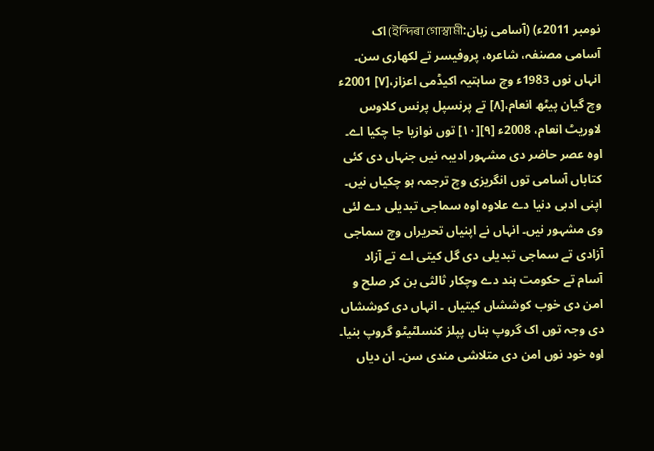نومبر 2011ء) (آسامی زبان:ইন্দিৰা গোস্বামী) اک آسامی مصنفہ، شاعرہ، پروفیسر تے لکھاری سن۔ انہاں نوں 1983ء وچ ساہتیہ اکیڈمی اعزاز،[۷] 2001ء وچ گیان پیٹھ انعام،[۸] تے پرنسپل پرنس کلاوس لاوریٹ انعام، 2008ء [۹][۱۰] توں نوازیا جا چکيا اے۔ اوہ عصر حاضر دی مشہور ادیبہ نيں جنہاں دی کئی کتاباں آسامی توں انگریزی وچ ترجمہ ہو چکياں نيں۔
اپنی ادبی دنیا دے علاوہ اوہ سماجی تبدیلی دے لئی وی مشہور نيں۔ انہاں نے اپنیاں تحریراں وچ سماجی آزادی تے سماجی تبدیلی دی گل کيتی اے تے آزاد آسام تے حکومت ہند دے وچکار ثالثی بن کر صلح و امن دی خوب کوششاں کيتیاں ۔ انہاں دی کوششاں دی وجہ توں اک گروپ بناں پپلز کنسلٹیٹو گروپ بنیا۔ اوہ خود نوں امن دی متلاشی مندی سن۔ ان دیاں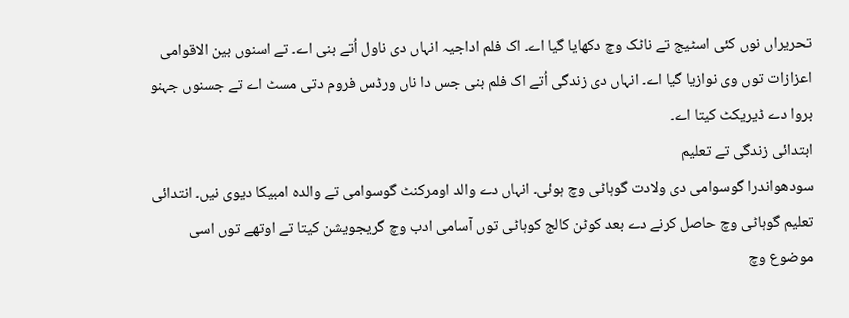تحریراں نوں کئی اسٹیج تے ناٹک وچ دکھایا گیا اے۔ اک فلم اداجیہ انہاں دی ناول اُتے بنی اے۔ تے اسنوں بین الاقوامی اعزازات توں وی نوازیا گیا اے۔ انہاں دی زندگی اُتے اک فلم بنی جس دا ناں ورڈس فروم دتی مسٹ اے تے جسنوں جہنو بروا دے ڈیریکٹ کیتا اے۔
ابتدائی زندگی تے تعلیم
سودھواندرا گوسوامی دی ولادت گوہاٹی وچ ہوئی۔ انہاں دے والد اومرکنٹ گوسوامی تے والدہ امبیکا دیوی نيں۔ انتدائی تعلیم گوہاٹی وچ حاصل کرنے دے بعد کوٹن کالج کوہاٹی توں آسامی ادب وچ گریجویشن کیتا تے اوتھے توں اسی موضوع وچ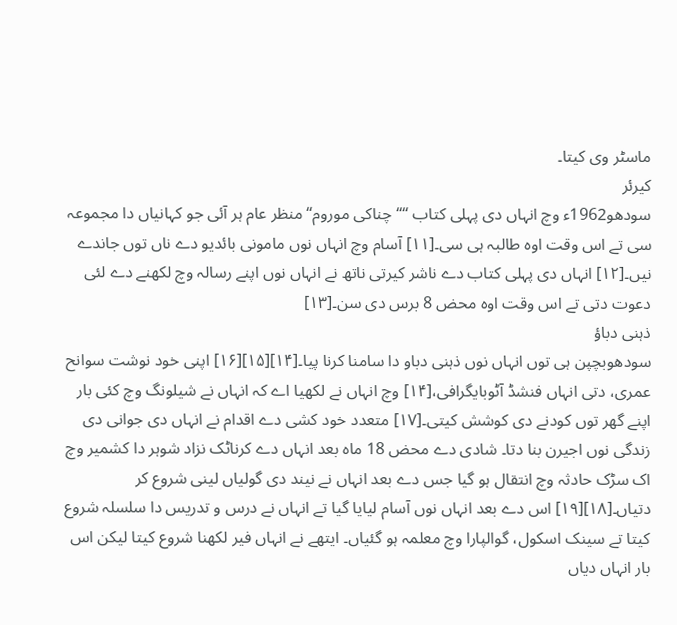ماسٹر وی کیتا۔
کیرئر
سودھو1962ء وچ انہاں دی پہلی کتاب ““چناکی موروم“ منظر عام ہر آئی جو کہانیاں دا مجموعہ سی تے اس وقت اوہ طالبہ ہی سی۔[۱۱] آسام وچ انہاں نوں مامونی بائدیو دے ناں توں جاندے نيں۔[۱۲] انہاں دی پہلی کتاب دے ناشر کیرتی ناتھ نے انہاں نوں اپنے رسالہ وچ لکھنے دے لئی دعوت دتی تے اس وقت اوہ محض 8 برس دی سن۔[۱۳]
ذہنی دباؤ
سودھوبچپن ہی توں انہاں نوں ذہنی دباو دا سامنا کرنا پيا۔[۱۴][۱۵][۱۶] اپنی خود نوشت سوانح عمری، دتی انہاں فنشڈ آٹوبایگرافی،[۱۴] وچ انہاں نے لکھیا اے کہ انہاں نے شیلونگ وچ کئی بار اپنے گھر توں کودنے دی کوشش کيتی۔[۱۷] متعدد خود کشی دے اقدام نے انہاں دی جوانی دی زندگی نوں اجیرن بنا دتا۔ شادی دے محض 18 ماہ بعد انہاں دے کرناٹک نزاد شوہر دا کشمیر وچ اک سڑک حادثہ وچ انتقال ہو گیا جس دے بعد انہاں نے نیند دی گولیاں لینی شروع کر دتیاں۔[۱۸][۱۹] اس دے بعد انہاں نوں آسام لیایا گیا تے انہاں نے درس و تدریس دا سلسلہ شروع کیتا تے سینک اسکول، گوالپارا وچ معلمہ ہو گئياں۔ ایتھے نے انہاں فیر لکھنا شروع کیتا لیکن اس بار انہاں دیاں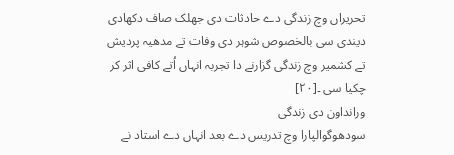تحریراں وچ زندگی دے حادثات دی جھلک صاف دکھادی دیندی سی بالخصوص شوہر دی وفات تے مدھیہ پردیش تے کشمیر وچ زندگی گزارنے دا تجربہ انہاں اُتے کافی اثر کر چکيا سی ۔[۲۰]
ورانداون دی زندگی
سودھوگوالپارا وچ تدریس دے بعد انہاں دے استاد نے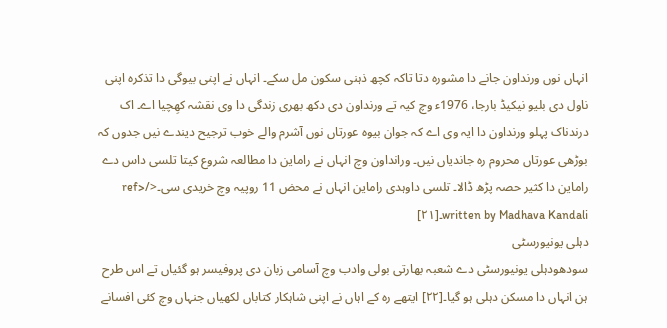انہاں نوں ورنداون جانے دا مشورہ دتا تاکہ کچھ ذہنی سکون مل سکے۔ انہاں نے اپنی بیوگی دا تذکرہ اپنی ناول دی بلیو نیکیڈ بارجا، 1976ء وچ کیہ تے ورنداون دی دکھ بھری زندگی دا وی نقشہ کھِچیا اے۔ اک درندناک پہلو ورنداون دا ایہ وی اے کہ جوان بیوہ عورتاں نوں آشرم والے خوب ترجیح دیندے نيں جدوں کہ بوڑھی عورتاں محروم رہ جاندیاں نيں۔ ورانداون وچ انہاں نے راماین دا مطالعہ شروع کیتا تلسی داس دے راماین دا کثیر حصہ پڑھ ڈالا۔ تلسی داوہدی راماین انہاں نے محض 11 روپیہ وچ خریدی سی۔</ref> written by Madhava Kandali۔[۲۱]
دہلی یونیورسٹی
سودھودہلی یونیورسٹی دے شعبہ بھارتی بولی وادب وچ آسامی زبان دی پروفیسر ہو گئياں تے اس طرح ہن انہاں دا مسکن دہلی ہو گیا۔[۲۲] ایتھے رہ کے اہاں نے اپنی شاہکار کتاباں لکھياں جنہاں وچ کئی افسانے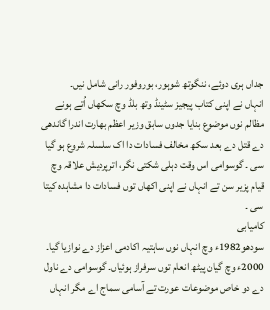جداں ہری دوئے، ننگوتھ شوہور، بوروفور رانی شامل نيں۔
انہاں نے اپنی کتاب پیجیز سٹینڈ وتھ بلڈ وچ سکھاں اُتے ہونے مظالم نوں موضوع بنایا جدوں سابق وزیر اعظم بھارت اندرا گاندھی دے قتل دے بعد سکھ مخالف فسادات دا اک سلسلہ شروع ہو گیا سی ۔ گوسوامی اس وقت دہلی شکتی نگر، اترپردیش علاقہ وچ قیام پزیر سن تے انہاں نے اپنی اکھاں توں فسادات دا مشاہدہ کیتا سی ۔
کامیابی
سودھو1982ء وچ انہاں نوں ساہتیہ اکادمی اعزاز دے نوازیا گیا۔ 2000ء وچ گیان پیٹھ انعام توں سرفراز ہوئیاں۔ گوسوامی دے ناول دے دو خاص موضوعات عورت تے آسامی سماج اے مگر انہاں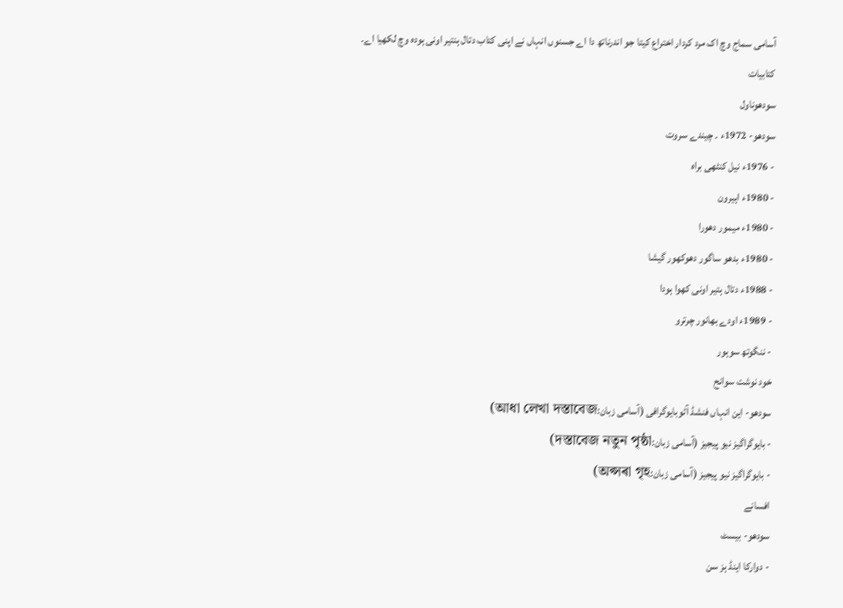آسامی سماج وچ اک مرد کردار اختراع کیتا جو اندرناتھ دا اے جسنوں انہاں نے اپنی کتاب دتال ہنتیر اونی ہودہ وچ لکھیا اے۔
کتابیات
سودھوناول
سودھو- 1972ء ۔ چیندے سروت
- 1976ء نیل کنٹھی براہ
- 1980ء اہیرون
- 1980ء میمور دھورا
- 1980ء بدھو ساگور دھوکھور گیشا
- 1988ء دتال ہتیر اونی کھوا ہودا
- 1989ء اودے بھانور چرترو
- ننگوتھ سوہور
خود نوشت سوانح
سودھو- این انہاں فنشڈ آٹوبایوگرافی (آسامی زبان:আধা লেখা দস্তাবেজ)
- بایوگراگیز نیو پیجیز (آسامی زبان:দস্তাবেজ নতুন পৃষ্ঠা)
- بایوگراگیز نیو پیجیز (آسامی زبان:অপ্সৰা গৃহ)
افسانے
سودھو- بیسٹ
- دوارکا اینڈ ہز سن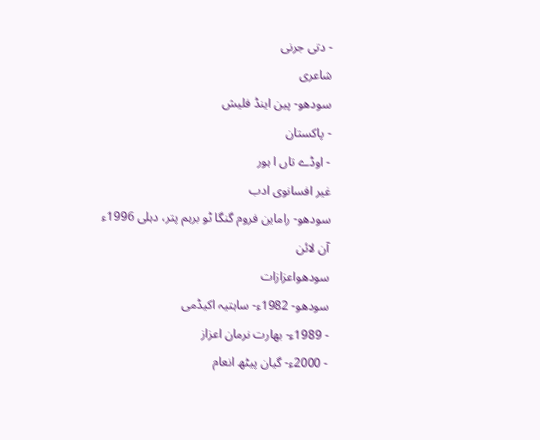- دتی جرنی
شاعری
سودھو- پین اینڈ فلیش
- پاکستان
- اوڈے تاں ا ہور
غیر افسانوی ادب
سودھو- راماین فروم گنگا ٹو برہم پتر، دہلی 1996ء
آن لائن
سودھواعزازات
سودھو- 1982ء- ساہتیہ اکیڈمی
- 1989ء- بھارت نرمان اعزاز
- 2000ء- گیان پیٹھ انعام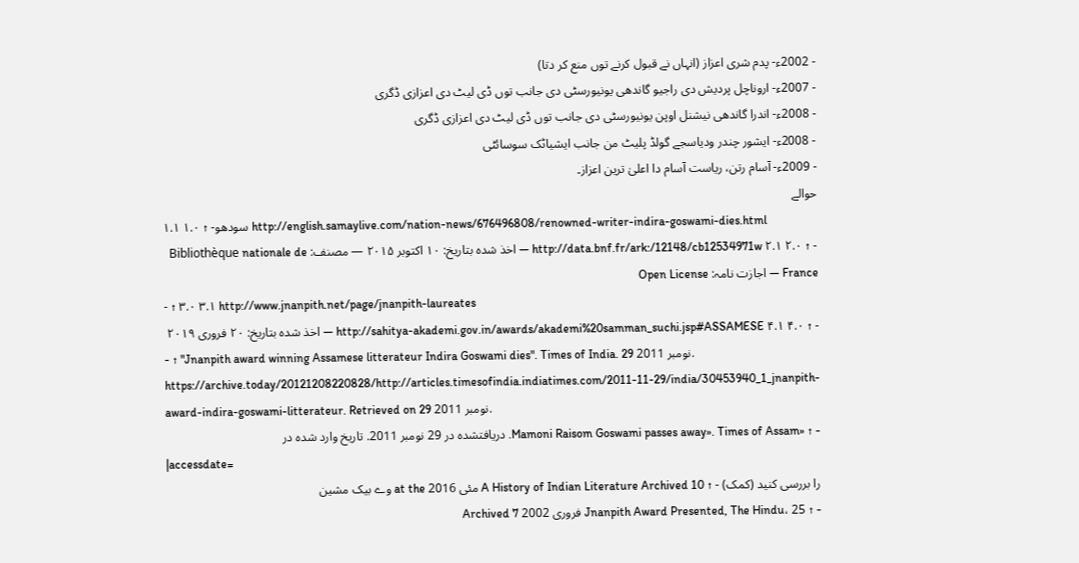- 2002ء- پدم شری اعزاز (انہاں نے قبول کرنے توں منع کر دتا)
- 2007ء- اروناچل پردیش دی راجیو گاندھی یونیورسٹی دی جانب توں ڈی لیٹ دی اعزازی ڈگری
- 2008ء- اندرا گاندھی نیشنل اوپن یونیورسٹی دی جانب توں ڈی لیٹ دی اعزازی ڈگری
- 2008ء- ایشور چندر ودیاسجے گولڈ پلیٹ من جانب ایشیاٹک سوسائٹی
- 2009ء- آسام رتن، ریاست آسام دا اعلیٰ ترین اعزاز۔
حوالے
سودھو- ↑ ۱.۰ ۱.۱ http://english.samaylive.com/nation-news/676496808/renowned-writer-indira-goswami-dies.html
- ↑ ۲.۰ ۲.۱ http://data.bnf.fr/ark:/12148/cb12534971w — اخذ شدہ بتاریخ: ۱۰ اکتوبر ۲۰۱۵ — مصنف: Bibliothèque nationale de France — اجازت نامہ: Open License
- ↑ ۳.۰ ۳.۱ http://www.jnanpith.net/page/jnanpith-laureates
- ↑ ۴.۰ ۴.۱ http://sahitya-akademi.gov.in/awards/akademi%20samman_suchi.jsp#ASSAMESE — اخذ شدہ بتاریخ: ۲۰ فروری ۲۰۱۹
- ↑ "Jnanpith award winning Assamese litterateur Indira Goswami dies". Times of India. 29 نومبر 2011. https://archive.today/20121208220828/http://articles.timesofindia.indiatimes.com/2011-11-29/india/30453940_1_jnanpith-award-indira-goswami-litterateur. Retrieved on 29 نومبر 2011.
- ↑ «Mamoni Raisom Goswami passes away». Times of Assam. دریافتشده در 29 نومبر 2011. تاریخ وارد شده در
|accessdate=
را بررسی کنید (کمک) - ↑ A History of Indian Literature Archived 10 مئی 2016 at the وے بیک مشین
- ↑ Jnanpith Award Presented, The Hindu، 25 فروری 2002 Archived 7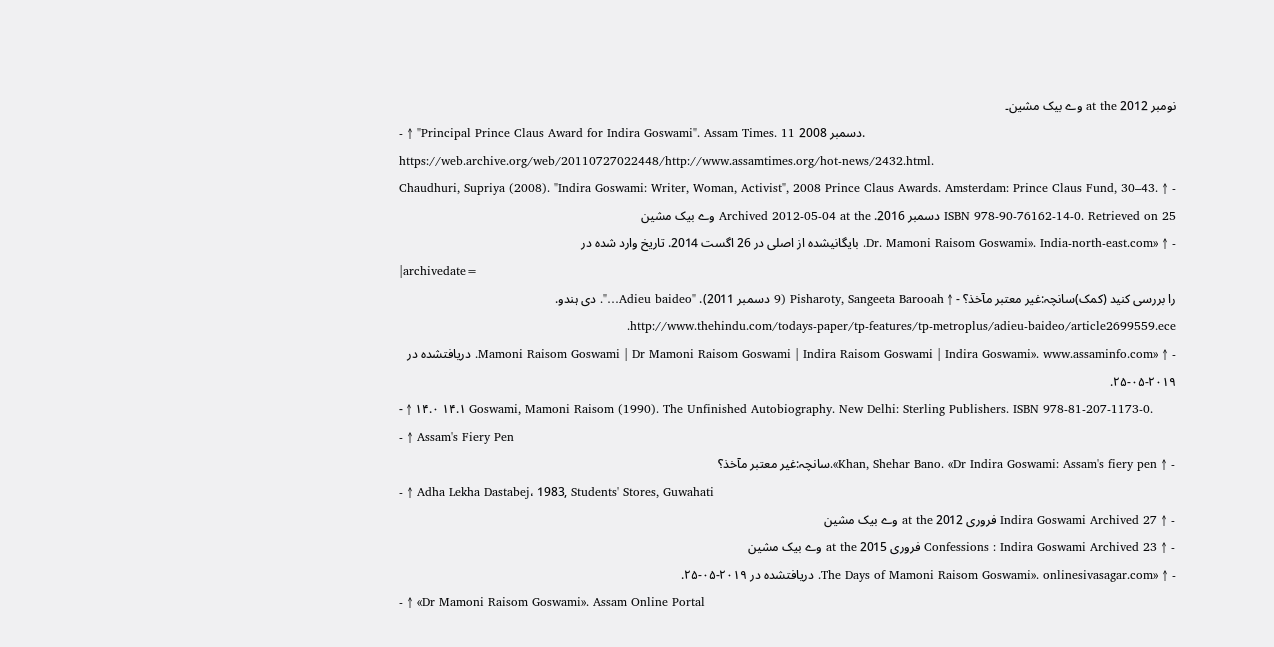نومبر 2012 at the وے بیک مشین۔
- ↑ "Principal Prince Claus Award for Indira Goswami". Assam Times. 11 دسمبر 2008. https://web.archive.org/web/20110727022448/http://www.assamtimes.org/hot-news/2432.html.
- ↑ Chaudhuri, Supriya (2008). "Indira Goswami: Writer, Woman, Activist", 2008 Prince Claus Awards. Amsterdam: Prince Claus Fund, 30–43. ISBN 978-90-76162-14-0. Retrieved on 25 دسمبر 2016. Archived 2012-05-04 at the وے بیک مشین
- ↑ «Dr. Mamoni Raisom Goswami». India-north-east.com. بایگانیشده از اصلی در 26 اگست 2014. تاریخ وارد شده در
|archivedate=
را بررسی کنید (کمک)سانچہ:غیر معتبر مآخذ؟ - ↑ Pisharoty, Sangeeta Barooah (9 دسمبر 2011). "Adieu baideo…". دی ہندو. http://www.thehindu.com/todays-paper/tp-features/tp-metroplus/adieu-baideo/article2699559.ece.
- ↑ «Mamoni Raisom Goswami | Dr Mamoni Raisom Goswami | Indira Raisom Goswami | Indira Goswami». www.assaminfo.com. دریافتشده در ۲۰۱۹-۰۵-۲۵.
- ↑ ۱۴.۰ ۱۴.۱ Goswami, Mamoni Raisom (1990). The Unfinished Autobiography. New Delhi: Sterling Publishers. ISBN 978-81-207-1173-0.
- ↑ Assam's Fiery Pen
- ↑ Khan, Shehar Bano. «Dr Indira Goswami: Assam's fiery pen».سانچہ:غیر معتبر مآخذ؟
- ↑ Adha Lekha Dastabej، 1983, Students' Stores, Guwahati
- ↑ Indira Goswami Archived 27 فروری 2012 at the وے بیک مشین
- ↑ Confessions : Indira Goswami Archived 23 فروری 2015 at the وے بیک مشین
- ↑ «The Days of Mamoni Raisom Goswami». onlinesivasagar.com. دریافتشده در ۲۰۱۹-۰۵-۲۵.
- ↑ «Dr Mamoni Raisom Goswami». Assam Online Portal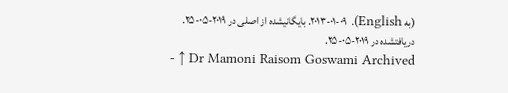(به English). ۲۰۱۳-۰۱-۰۹. بایگانیشده از اصلی در ۲۰۱۹-۰۵-۲۵. دریافتشده در ۲۰۱۹-۰۵-۲۵.
- ↑ Dr Mamoni Raisom Goswami Archived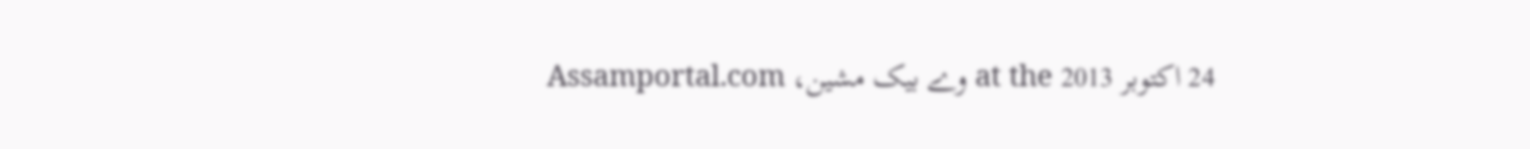24 اکتوبر 2013 at the وے بیک مشین، Assamportal.com